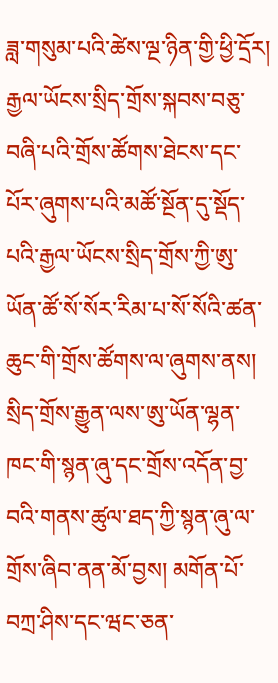ཟླ་གསུམ་པའི་ཚེས་ལྔ་ཉིན་གྱི་ཕྱི་དྲོར། རྒྱལ་ཡོངས་སྲིད་གྲོས་སྐབས་བཅུ་བཞི་པའི་གྲོས་ཚོགས་ཐེངས་དང་པོར་ཞུགས་པའི་མཚོ་སྔོན་དུ་སྡོད་པའི་རྒྱལ་ཡོངས་སྲིད་གྲོས་ཀྱི་ཨུ་ཡོན་ཚོ་སོ་སོར་རིམ་པ་སོ་སོའི་ཚན་ཆུང་གི་གྲོས་ཚོགས་ལ་ཞུགས་ནས། སྲིད་གྲོས་རྒྱུན་ལས་ཨུ་ཡོན་ལྷན་ཁང་གི་སྙན་ཞུ་དང་གྲོས་འདོན་བྱ་བའི་གནས་ཚུལ་ཐད་ཀྱི་སྙན་ཞུ་ལ་གྲོས་ཞིབ་ནན་མོ་བྱས། མགོན་པོ་བཀྲ་ཤིས་དང་ཝང་ཅན་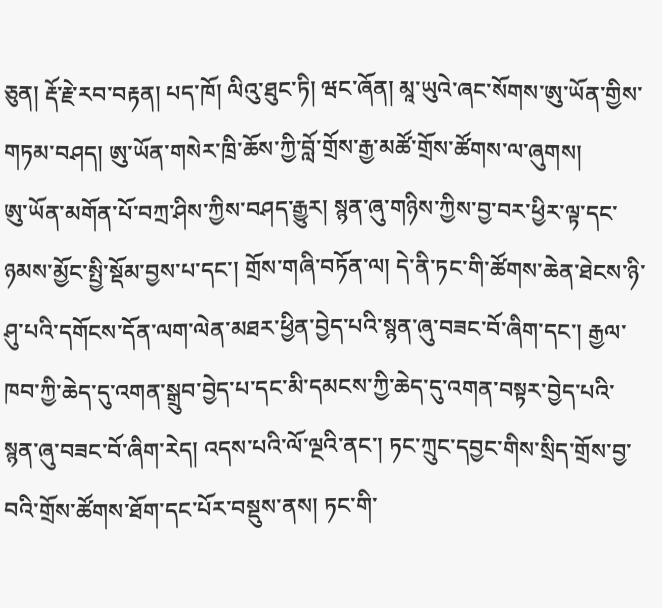ཅུན། རྡོ་རྗེ་རབ་བརྟན། པད་ཁོ། ལིའུ་ཐུང་ཏི། ཝང་ཞོན། མཱ་ཡུའེ་ཞང་སོགས་ཨུ་ཡོན་གྱིས་གཏམ་བཤད། ཨུ་ཡོན་གསེར་ཁྲི་ཆོས་ཀྱི་བློ་གྲོས་རྒྱ་མཚོ་གྲོས་ཚོགས་ལ་ཞུགས།
ཨུ་ཡོན་མགོན་པོ་བཀྲ་ཤིས་ཀྱིས་བཤད་རྒྱུར། སྙན་ཞུ་གཉིས་ཀྱིས་བྱ་བར་ཕྱིར་ལྟ་དང་ཉམས་མྱོང་སྤྱི་སྡོམ་བྱས་པ་དང་། གྲོས་གཞི་བཏོན་ལ། དེ་ནི་ཏང་གི་ཚོགས་ཆེན་ཐེངས་ཉི་ཤུ་པའི་དགོངས་དོན་ལག་ལེན་མཐར་ཕྱིན་བྱེད་པའི་སྙན་ཞུ་བཟང་བོ་ཞིག་དང་། རྒྱལ་ཁབ་ཀྱི་ཆེད་དུ་འགན་སྒྲུབ་བྱེད་པ་དང་མི་དམངས་ཀྱི་ཆེད་དུ་འགན་བསྟར་བྱེད་པའི་སྙན་ཞུ་བཟང་བོ་ཞིག་རེད། འདས་པའི་ལོ་ལྔའི་ནང་། ཏང་ཀྲུང་དབྱང་གིས་སྲིད་གྲོས་བྱ་བའི་གྲོས་ཚོགས་ཐོག་དང་པོར་བསྡུས་ནས། ཏང་གི་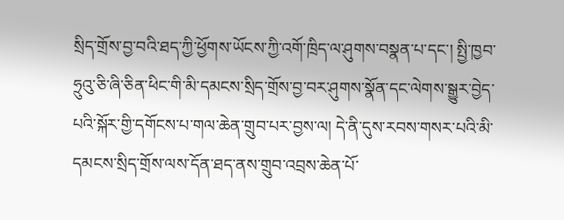སྲིད་གྲོས་བྱ་བའི་ཐད་ཀྱི་ཕྱོགས་ཡོངས་ཀྱི་འགོ་ཁྲིད་ལ་ཤུགས་བསྣན་པ་དང་། སྤྱི་ཁྱབ་ཧྲུའུ་ཅི་ཞི་ཅིན་ཕིང་གི་མི་དམངས་སྲིད་གྲོས་བྱ་བར་ཤུགས་སྣོན་དང་ལེགས་སྒྱུར་བྱེད་པའི་སྐོར་གྱི་དགོངས་པ་གལ་ཆེན་གྲུབ་པར་བྱས་ལ། དེ་ནི་དུས་རབས་གསར་པའི་མི་དམངས་སྲིད་གྲོས་ལས་དོན་ཐད་ནས་གྲུབ་འབྲས་ཆེན་པོ་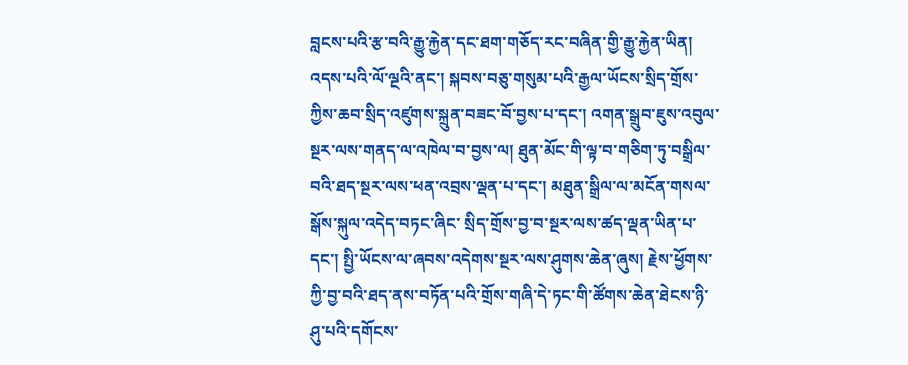བླངས་པའི་རྩ་བའི་རྒྱུ་རྐྱེན་དང་ཐག་གཅོད་རང་བཞིན་གྱི་རྒྱུ་རྐྱེན་ཡིན། འདས་པའི་ལོ་ལྔའི་ནང་། སྐབས་བཅུ་གསུམ་པའི་རྒྱལ་ཡོངས་སྲིད་གྲོས་ཀྱིས་ཆབ་སྲིད་འཛུགས་སྐྲུན་བཟང་བོ་བྱས་པ་དང་། འགན་སྒྲུབ་ཇུས་འབུལ་སྔར་ལས་གནད་ལ་འཁེལ་བ་བྱས་ལ། ཐུན་མོང་གི་ལྟ་བ་གཅིག་ཏུ་བསྒྲིལ་བའི་ཐད་སྔར་ལས་ཕན་འབྲས་ལྡན་པ་དང་། མཐུན་སྒྲིལ་ལ་མངོན་གསལ་སྒོས་སྐུལ་འདེད་བཏང་ཞིང་ སྲིད་གྲོས་བྱ་བ་སྔར་ལས་ཚད་ལྡན་ཡིན་པ་དང་། སྤྱི་ཡོངས་ལ་ཞབས་འདེགས་སྔར་ལས་ཤུགས་ཆེན་ཞུས། རྗེས་ཕྱོགས་ཀྱི་བྱ་བའི་ཐད་ནས་བཏོན་པའི་གྲོས་གཞི་དེ་ཏང་གི་ཚོགས་ཆེན་ཐེངས་ཉི་ཤུ་པའི་དགོངས་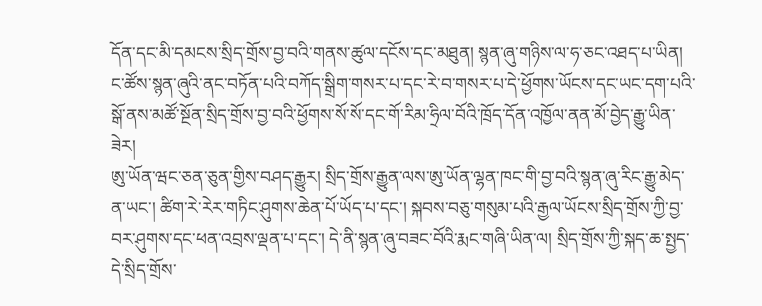དོན་དང་མི་དམངས་སྲིད་གྲོས་བྱ་བའི་གནས་ཚུལ་དངོས་དང་མཐུན། སྙན་ཞུ་གཉིས་ལ་ཧ་ཅང་འཐད་པ་ཡིན། ང་ཚོས་སྙན་ཞུའི་ནང་བཏོན་པའི་བཀོད་སྒྲིག་གསར་པ་དང་རེ་བ་གསར་པ་དེ་ཕྱོགས་ཡོངས་དང་ཡང་དག་པའི་སྒོ་ནས་མཚོ་སྔོན་སྲིད་གྲོས་བྱ་བའི་ཕྱོགས་སོ་སོ་དང་གོ་རིམ་ཧྲིལ་བོའི་ཁྲོད་དོན་འཁྱོལ་ནན་མོ་བྱེད་རྒྱུ་ཡིན་ཟེར།
ཨུ་ཡོན་ཝང་ཅན་ཅུན་གྱིས་བཤད་རྒྱུར། སྲིད་གྲོས་རྒྱུན་ལས་ཨུ་ཡོན་ལྷན་ཁང་གི་བྱ་བའི་སྙན་ཞུ་རིང་རྒྱུ་མེད་ན་ཡང་། ཚིག་རེ་རེར་གཏིང་ཤུགས་ཆེན་པོ་ཡོད་པ་དང་། སྐབས་བཅུ་གསུམ་པའི་རྒྱལ་ཡོངས་སྲིད་གྲོས་ཀྱི་བྱ་བར་ཤུགས་དང་ཕན་འབྲས་ལྡན་པ་དང་། དེ་ནི་སྙན་ཞུ་བཟང་བོའི་རྨང་གཞི་ཡིན་ལ། སྲིད་གྲོས་ཀྱི་སྐད་ཆ་སྤྱད་དེ་སྲིད་གྲོས་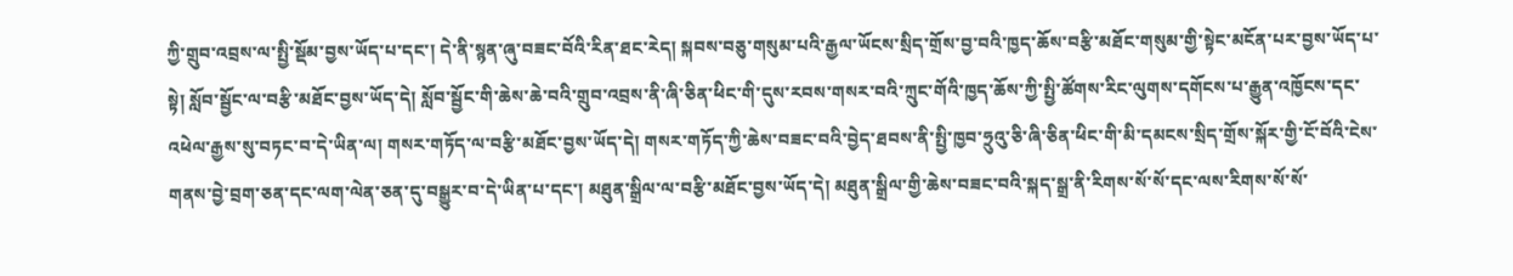ཀྱི་གྲུབ་འབྲས་ལ་སྤྱི་སྡོམ་བྱས་ཡོད་པ་དང་། དེ་ནི་སྙན་ཞུ་བཟང་བོའི་རིན་ཐང་རེད། སྐབས་བཅུ་གསུམ་པའི་རྒྱལ་ཡོངས་སྲིད་གྲོས་བྱ་བའི་ཁྱད་ཆོས་བརྩི་མཐོང་གསུམ་གྱི་སྟེང་མངོན་པར་བྱས་ཡོད་པ་སྟེ། སློབ་སྦྱོང་ལ་བརྩི་མཐོང་བྱས་ཡོད་དེ། སློབ་སྦྱོང་གི་ཆེས་ཆེ་བའི་གྲུབ་འབྲས་ནི་ཞི་ཅིན་ཕིང་གི་དུས་རབས་གསར་བའི་ཀྲུང་གོའི་ཁྱད་ཆོས་ཀྱི་སྤྱི་ཚོགས་རིང་ལུགས་དགོངས་པ་རྒྱུན་འཁྱོངས་དང་འཕེལ་རྒྱས་སུ་བཏང་བ་དེ་ཡིན་ལ། གསར་གཏོད་ལ་བརྩི་མཐོང་བྱས་ཡོད་དེ། གསར་གཏོད་ཀྱི་ཆེས་བཟང་བའི་བྱེད་ཐབས་ནི་སྤྱི་ཁྱབ་ཧྲུའུ་ཅི་ཞི་ཅིན་ཕིང་གི་མི་དམངས་སྲིད་གྲོས་སྐོར་གྱི་ངོ་བོའི་ངེས་གནས་བྱེ་བྲག་ཅན་དང་ལག་ལེན་ཅན་དུ་བསྒྱུར་བ་དེ་ཡིན་པ་དང་། མཐུན་སྒྲིལ་ལ་བརྩི་མཐོང་བྱས་ཡོད་དེ། མཐུན་སྒྲིལ་གྱི་ཆེས་བཟང་བའི་སྐད་སྒྲ་ནི་རིགས་སོ་སོ་དང་ལས་རིགས་སོ་སོ་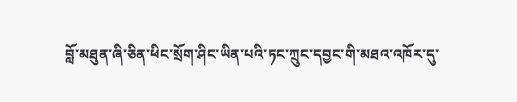བློ་མཐུན་ཞི་ཅིན་ཕིང་སྲོག་ཤིང་ཡིན་པའི་ཏང་ཀྲུང་དབྱང་གི་མཐའ་འཁོར་དུ་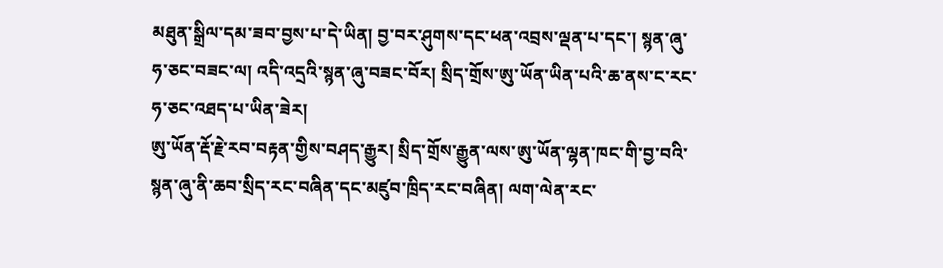མཐུན་སྒྲིལ་དམ་ཟབ་བྱས་པ་དེ་ཡིན། བྱ་བར་ཤུགས་དང་ཕན་འབྲས་ལྡན་པ་དང་། སྙན་ཞུ་ཧ་ཅང་བཟང་ལ། འདི་འདྲའི་སྙན་ཞུ་བཟང་བོར། སྲིད་གྲོས་ཨུ་ཡོན་ཡིན་པའི་ཆ་ནས་ང་རང་ཧ་ཅང་འཐད་པ་ཡིན་ཟེར།
ཨུ་ཡོན་རྡོ་རྗེ་རབ་བརྟན་གྱིས་བཤད་རྒྱུར། སྲིད་གྲོས་རྒྱུན་ལས་ཨུ་ཡོན་ལྷན་ཁང་གི་བྱ་བའི་སྙན་ཞུ་ནི་ཆབ་སྲིད་རང་བཞིན་དང་མཛུབ་ཁྲིད་རང་བཞིན། ལག་ལེན་རང་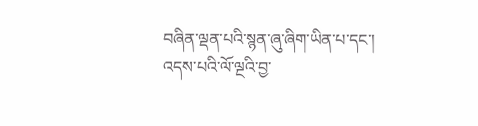བཞིན་ལྡན་པའི་སྙན་ཞུ་ཞིག་ཡིན་པ་དང་། འདས་པའི་ལོ་ལྔའི་བྱ་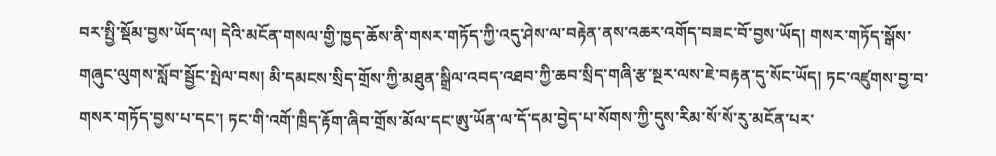བར་སྤྱི་སྡོམ་བྱས་ཡོད་ལ། དེའི་མངོན་གསལ་གྱི་ཁྱད་ཆོས་ནི་གསར་གཏོད་ཀྱི་འདུ་ཤེས་ལ་བརྟེན་ནས་འཆར་འགོད་བཟང་བོ་བྱས་ཡོད། གསར་གཏོད་སྒོས་གཞུང་ལུགས་སློབ་སྦྱོང་སྤེལ་བས། མི་དམངས་སྲིད་གྲོས་ཀྱི་མཐུན་སྒྲིལ་འབད་འཐབ་ཀྱི་ཆབ་སྲིད་གཞི་རྩ་སྔར་ལས་ཇེ་བརྟན་དུ་སོང་ཡོད། ཏང་འཛུགས་བྱ་བ་གསར་གཏོད་བྱས་པ་དང་། ཏང་གི་འགོ་ཁྲིད་རྟོག་ཞིབ་གྲོས་མོལ་དང་ཨུ་ཡོན་ལ་དོ་དམ་བྱེད་པ་སོགས་ཀྱི་དུས་རིམ་སོ་སོ་རུ་མངོན་པར་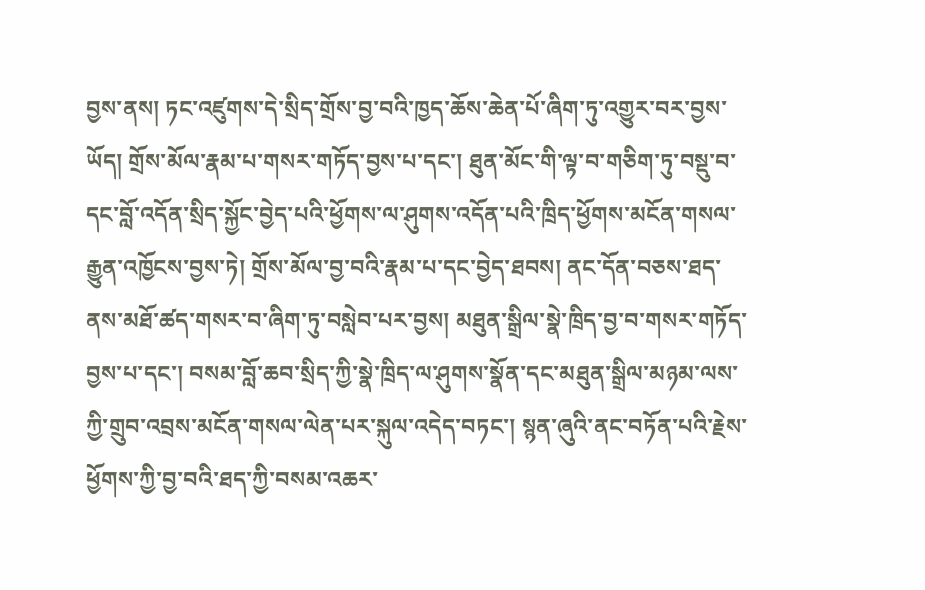བྱས་ནས། ཏང་འཛུགས་དེ་སྲིད་གྲོས་བྱ་བའི་ཁྱད་ཆོས་ཆེན་པོ་ཞིག་ཏུ་འགྱུར་བར་བྱས་ཡོད། གྲོས་མོལ་རྣམ་པ་གསར་གཏོད་བྱས་པ་དང་། ཐུན་མོང་གི་ལྟ་བ་གཅིག་ཏུ་བསྡུ་བ་དང་བློ་འདོན་སྲིད་སྐྱོང་བྱེད་པའི་ཕྱོགས་ལ་ཤུགས་འདོན་པའི་ཁྲིད་ཕྱོགས་མངོན་གསལ་རྒྱུན་འཁྱོངས་བྱས་ཏེ། གྲོས་མོལ་བྱ་བའི་རྣམ་པ་དང་བྱེད་ཐབས། ནང་དོན་བཅས་ཐད་ནས་མཐོ་ཚད་གསར་བ་ཞིག་ཏུ་བསླེབ་པར་བྱས། མཐུན་སྒྲིལ་སྣེ་ཁྲིད་བྱ་བ་གསར་གཏོད་བྱས་པ་དང་། བསམ་བློ་ཆབ་སྲིད་ཀྱི་སྣེ་ཁྲིད་ལ་ཤུགས་སྣོན་དང་མཐུན་སྒྲིལ་མཉམ་ལས་ཀྱི་གྲུབ་འབྲས་མངོན་གསལ་ལེན་པར་སྐུལ་འདེད་བཏང་། སྙན་ཞུའི་ནང་བཏོན་པའི་རྗེས་ཕྱོགས་ཀྱི་བྱ་བའི་ཐད་ཀྱི་བསམ་འཆར་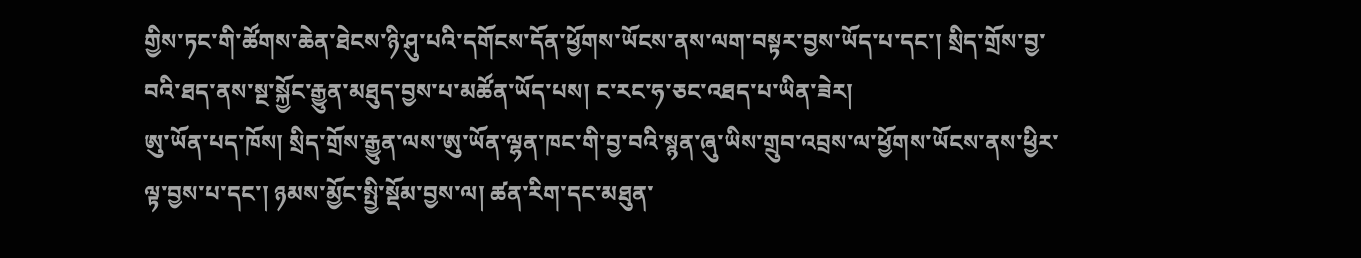གྱིས་ཏང་གི་ཚོགས་ཆེན་ཐེངས་ཉི་ཤུ་པའི་དགོངས་དོན་ཕྱོགས་ཡོངས་ནས་ལག་བསྟར་བྱས་ཡོད་པ་དང་། སྲིད་གྲོས་བྱ་བའི་ཐད་ནས་སྔ་སྐྱོང་རྒྱུན་མཐུད་བྱས་པ་མཚོན་ཡོད་པས། ང་རང་ཧ་ཅང་འཐད་པ་ཡིན་ཟེར།
ཨུ་ཡོན་པད་ཁོས། སྲིད་གྲོས་རྒྱུན་ལས་ཨུ་ཡོན་ལྷན་ཁང་གི་བྱ་བའི་སྙན་ཞུ་ཡིས་གྲུབ་འབྲས་ལ་ཕྱོགས་ཡོངས་ནས་ཕྱིར་ལྟ་བྱས་པ་དང་། ཉམས་མྱོང་སྤྱི་སྡོམ་བྱས་ལ། ཚན་རིག་དང་མཐུན་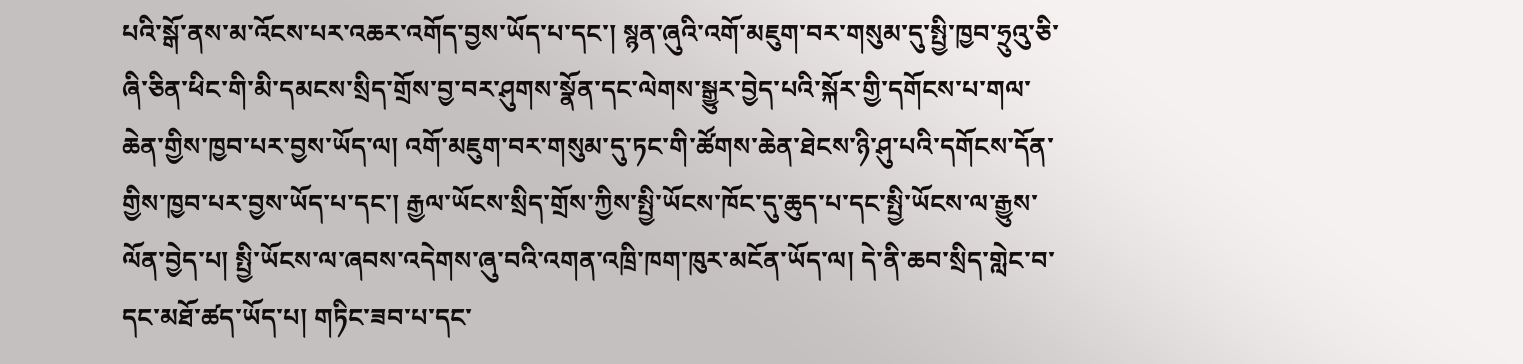པའི་སྒོ་ནས་མ་འོངས་པར་འཆར་འགོད་བྱས་ཡོད་པ་དང་། སྙན་ཞུའི་འགོ་མཇུག་བར་གསུམ་དུ་སྤྱི་ཁྱབ་ཧྲུའུ་ཅི་ཞི་ཅིན་ཕིང་གི་མི་དམངས་སྲིད་གྲོས་བྱ་བར་ཤུགས་སྣོན་དང་ལེགས་སྒྱུར་བྱེད་པའི་སྐོར་གྱི་དགོངས་པ་གལ་ཆེན་གྱིས་ཁྱབ་པར་བྱས་ཡོད་ལ། འགོ་མཇུག་བར་གསུམ་དུ་ཏང་གི་ཚོགས་ཆེན་ཐེངས་ཉི་ཤུ་པའི་དགོངས་དོན་གྱིས་ཁྱབ་པར་བྱས་ཡོད་པ་དང་། རྒྱལ་ཡོངས་སྲིད་གྲོས་ཀྱིས་སྤྱི་ཡོངས་ཁོང་དུ་ཆུད་པ་དང་སྤྱི་ཡོངས་ལ་རྒྱུས་ལོན་བྱེད་པ། སྤྱི་ཡོངས་ལ་ཞབས་འདེགས་ཞུ་བའི་འགན་འཁྲི་ཁག་ཁུར་མངོན་ཡོད་ལ། དེ་ནི་ཆབ་སྲིད་གླེང་བ་དང་མཐོ་ཚད་ཡོད་པ། གཏིང་ཟབ་པ་དང་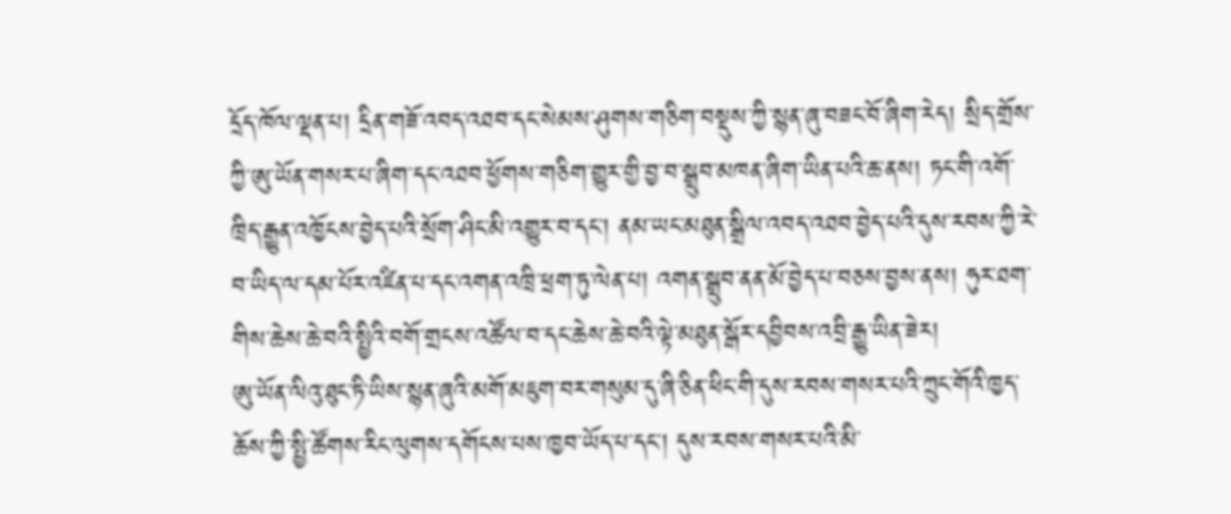དྲོད་ཁོལ་ལྡན་པ། དྲིན་གཟོ་འབད་འཐབ་དང་སེམས་ཤུགས་གཅིག་བསྡུས་ཀྱི་སྙན་ཞུ་བཟང་བོ་ཞིག་རེད། སྲིད་གྲོས་ཀྱི་ཨུ་ཡོན་གསར་པ་ཞིག་དང་འཐབ་ཕྱོགས་གཅིག་གྱུར་གྱི་བྱ་བ་སྒྲུབ་མཁན་ཞིག་ཡིན་པའི་ཆ་ནས། ཏང་གི་འགོ་ཁྲིད་རྒྱུན་འཁྱོངས་བྱེད་པའི་སྲོག་ཤིང་མི་འགྱུར་བ་དང་། ནམ་ཡང་མཐུན་སྒྲིལ་འབད་འཐབ་བྱེད་པའི་དུས་རབས་ཀྱི་རེ་བ་ཡིད་ལ་དམ་པོར་འཛིན་པ་དང་འགན་འཁྲི་ཕྲག་ཏུ་ལེན་པ། འགན་སྒྲུབ་ནན་མོ་བྱེད་པ་བཅས་བྱས་ནས། ཧུར་ཐག་གིས་ཆེས་ཆེ་བའི་སྤྱིའི་བགོ་གྲངས་འཚོལ་བ་དང་ཆེས་ཆེ་བའི་ལྟེ་མཐུན་སྒོར་དབྱིབས་འབྲི་རྒྱུ་ཡིན་ཟེར།
ཨུ་ཡོན་ལིའུ་ཐུང་ཏི་ཡིས་སྙན་ཞུའི་མགོ་མཇུག་བར་གསུམ་དུ་ཞི་ཅིན་ཕིང་གི་དུས་རབས་གསར་པའི་ཀྲུང་གོའི་ཁྱད་ཆོས་ཀྱི་སྤྱི་ཚོགས་རིང་ལུགས་དགོངས་པས་ཁྱབ་ཡོད་པ་དང་། དུས་རབས་གསར་པའི་མི་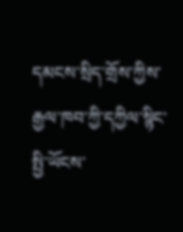དམངས་སྲིད་གྲོས་ཀྱིས་རྒྱལ་ཁབ་ཀྱི་དཀྱིལ་སྙིང་སྤྱི་ཡོངས་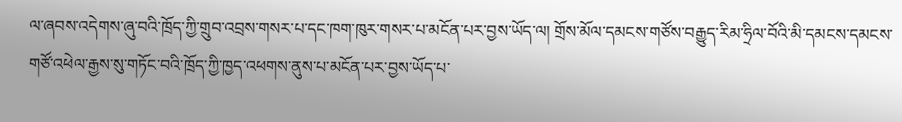ལ་ཞབས་འདེགས་ཞུ་བའི་ཁྲོད་ཀྱི་གྲུབ་འབྲས་གསར་པ་དང་ཁག་ཁུར་གསར་པ་མངོན་པར་བྱས་ཡོད་ལ། གྲོས་མོལ་དམངས་གཙོས་བརྒྱུད་རིམ་ཧྲིལ་བོའི་མི་དམངས་དམངས་གཙོ་འཕེལ་རྒྱས་སུ་གཏོང་བའི་ཁྲོད་ཀྱི་ཁྱད་འཕགས་ནུས་པ་མངོན་པར་བྱས་ཡོད་པ་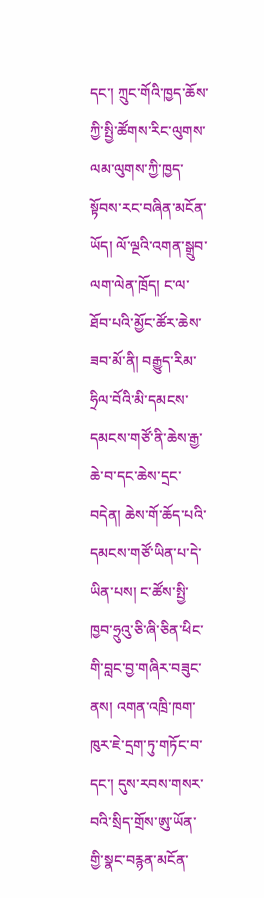དང་། ཀྲུང་གོའི་ཁྱད་ཆོས་ཀྱི་སྤྱི་ཚོགས་རིང་ལུགས་ལམ་ལུགས་ཀྱི་ཁྱད་སྟོབས་རང་བཞིན་མངོན་ཡོད། ལོ་ལྔའི་འགན་སྒྲུབ་ལག་ལེན་ཁྲོད། ང་ལ་ཐོབ་པའི་མྱོང་ཚོར་ཆེས་ཟབ་མོ་ནི། བརྒྱུད་རིམ་ཧྲིལ་བོའི་མི་དམངས་དམངས་གཙོ་ནི་ཆེས་རྒྱ་ཆེ་བ་དང་ཆེས་དྲང་བདེན། ཆེས་གོ་ཆོད་པའི་དམངས་གཙོ་ཡིན་པ་དེ་ཡིན་པས། ང་ཚོས་སྤྱི་ཁྱབ་ཧྲུའུ་ཅི་ཞི་ཅིན་ཕིང་གི་བླང་བྱ་གཞིར་བཟུང་ནས། འགན་འཁྲི་ཁག་ཁུར་ཇེ་དྲག་ཏུ་གཏོང་བ་དང་། དུས་རབས་གསར་བའི་སྲིད་གྲོས་ཨུ་ཡོན་གྱི་སྣང་བརྙན་མངོན་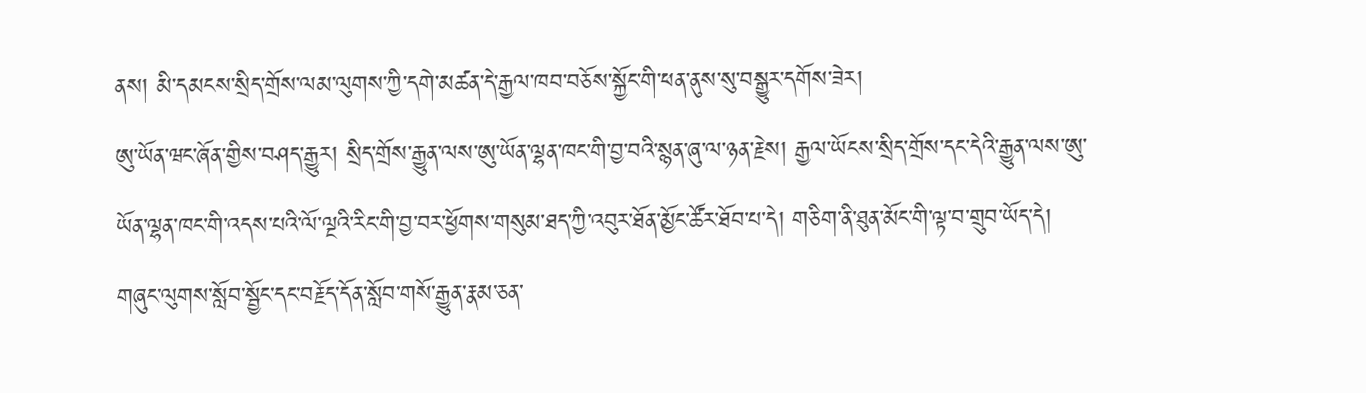ནས། མི་དམངས་སྲིད་གྲོས་ལམ་ལུགས་ཀྱི་དགེ་མཚན་དེ་རྒྱལ་ཁབ་བཅོས་སྐྱོང་གི་ཕན་ནུས་སུ་བསྒྱུར་དགོས་ཟེར།
ཨུ་ཡོན་ཝང་ཞོན་གྱིས་བཤད་རྒྱུར། སྲིད་གྲོས་རྒྱུན་ལས་ཨུ་ཡོན་ལྷན་ཁང་གི་བྱ་བའི་སྙན་ཞུ་ལ་ཉན་རྗེས། རྒྱལ་ཡོངས་སྲིད་གྲོས་དང་དེའི་རྒྱུན་ལས་ཨུ་ཡོན་ལྷན་ཁང་གི་འདས་པའི་ལོ་ལྔའི་རིང་གི་བྱ་བར་ཕྱོགས་གསུམ་ཐད་ཀྱི་འབུར་ཐོན་མྱོང་ཚོར་ཐོབ་པ་དེ། གཅིག་ནི་ཐུན་མོང་གི་ལྟ་བ་གྲུབ་ཡོད་དེ། གཞུང་ལུགས་སློབ་སྦྱོང་དང་བརྗོད་དོན་སློབ་གསོ་རྒྱུན་རྣམ་ཅན་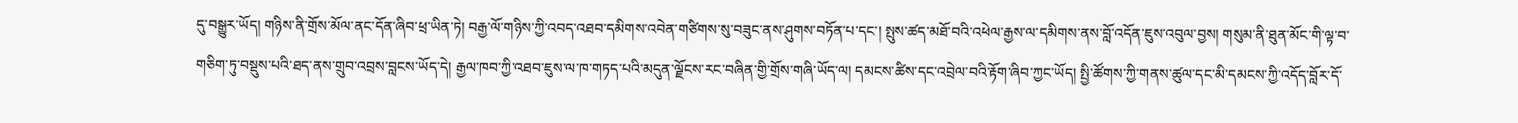དུ་བསྒྱུར་ཡོད། གཉིས་ནི་གྲོས་མོལ་ནང་དོན་ཞིབ་ཕྲ་ཡིན་ཏེ། བརྒྱ་ལོ་གཉིས་ཀྱི་འབད་འཐབ་དམིགས་འབེན་གཙིགས་སུ་བཟུང་ནས་ཤུགས་བཏོན་པ་དང་། སྤུས་ཚད་མཐོ་བའི་འཕེལ་རྒྱས་ལ་དམིགས་ནས་བློ་འདོན་ཇུས་འབུལ་བྱས། གསུམ་ནི་ཐུན་མོང་གི་ལྟ་བ་གཅིག་ཏུ་བསྡུས་པའི་ཐད་ནས་གྲུབ་འབྲས་བླངས་ཡོད་དེ། རྒྱལ་ཁབ་ཀྱི་འཐབ་ཇུས་ལ་ཁ་གཏད་པའི་མདུན་ལྗོངས་རང་བཞིན་གྱི་གྲོས་གཞི་ཡོད་ལ། དམངས་ཚིས་དང་འབྲེལ་བའི་རྟོག་ཞིབ་ཀྱང་ཡོད། སྤྱི་ཚོགས་ཀྱི་གནས་ཚུལ་དང་མི་དམངས་ཀྱི་འདོད་བློར་དོ་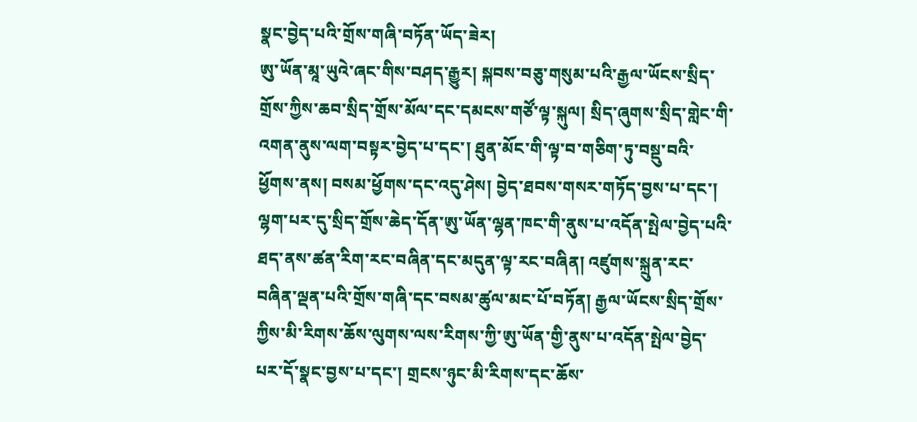སྣང་བྱེད་པའི་གྲོས་གཞི་བཏོན་ཡོད་ཟེར།
ཨུ་ཡོན་མཱ་ཡུའེ་ཞང་གིས་བཤད་རྒྱུར། སྐབས་བཅུ་གསུམ་པའི་རྒྱལ་ཡོངས་སྲིད་གྲོས་ཀྱིས་ཆབ་སྲིད་གྲོས་མོལ་དང་དམངས་གཙོ་ལྟ་སྐུལ། སྲིད་ཞུགས་སྲིད་གླེང་གི་འགན་ནུས་ལག་བསྟར་བྱེད་པ་དང་། ཐུན་མོང་གི་ལྟ་བ་གཅིག་ཏུ་བསྡུ་བའི་ཕྱོགས་ནས། བསམ་ཕྱོགས་དང་འདུ་ཤེས། བྱེད་ཐབས་གསར་གཏོད་བྱས་པ་དང་། ལྷག་པར་དུ་སྲིད་གྲོས་ཆེད་དོན་ཨུ་ཡོན་ལྷན་ཁང་གི་ནུས་པ་འདོན་སྤེལ་བྱེད་པའི་ཐད་ནས་ཚན་རིག་རང་བཞིན་དང་མདུན་ལྟ་རང་བཞིན། འཛུགས་སྐྲུན་རང་བཞིན་ལྡན་པའི་གྲོས་གཞི་དང་བསམ་ཚུལ་མང་པོ་བཏོན། རྒྱལ་ཡོངས་སྲིད་གྲོས་ཀྱིས་མི་རིགས་ཆོས་ལུགས་ལས་རིགས་ཀྱི་ཨུ་ཡོན་གྱི་ནུས་པ་འདོན་སྤེལ་བྱེད་པར་དོ་སྣང་བྱས་པ་དང་། གྲངས་ཉུང་མི་རིགས་དང་ཆོས་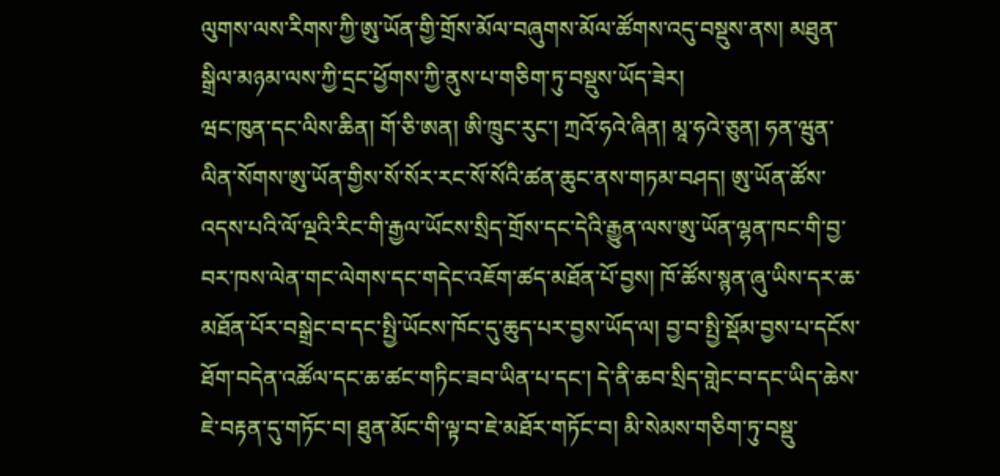ལུགས་ལས་རིགས་ཀྱི་ཨུ་ཡོན་གྱི་གྲོས་མོལ་བཞུགས་མོལ་ཚོགས་འདུ་བསྡུས་ནས། མཐུན་སྒྲིལ་མཉམ་ལས་ཀྱི་དྲང་ཕྱོགས་ཀྱི་ནུས་པ་གཅིག་ཏུ་བསྡུས་ཡོད་ཟེར།
ཝང་ཁུན་དང་ལིས་ཆིན། གོ་ཅི་ཨན། ཨི་ཁྲུང་རུང་། ཀྲའོ་ཧའེ་ཞིན། མཱ་ཧའེ་ཅུན། ཧན་ཝུན་ལིན་སོགས་ཨུ་ཡོན་གྱིས་སོ་སོར་རང་སོ་སོའི་ཚན་ཆུང་ནས་གཏམ་བཤད། ཨུ་ཡོན་ཚོས་འདས་པའི་ལོ་ལྔའི་རིང་གི་རྒྱལ་ཡོངས་སྲིད་གྲོས་དང་དེའི་རྒྱུན་ལས་ཨུ་ཡོན་ལྷན་ཁང་གི་བྱ་བར་ཁས་ལེན་གང་ལེགས་དང་གདེང་འཇོག་ཚད་མཐོན་པོ་བྱས། ཁོ་ཚོས་སྙན་ཞུ་ཡིས་དར་ཆ་མཐོན་པོར་བསྒྲེང་བ་དང་སྤྱི་ཡོངས་ཁོང་དུ་ཆུད་པར་བྱས་ཡོད་ལ། བྱ་བ་སྤྱི་སྡོམ་བྱས་པ་དངོས་ཐོག་བདེན་འཚོལ་དང་ཆ་ཚང་གཏིང་ཟབ་ཡིན་པ་དང་། དེ་ནི་ཆབ་སྲིད་གླེང་བ་དང་ཡིད་ཆེས་ཇེ་བརྟན་དུ་གཏོང་བ། ཐུན་མོང་གི་ལྟ་བ་ཇེ་མཐོར་གཏོང་བ། མི་སེམས་གཅིག་ཏུ་བསྡུ་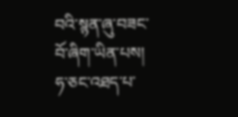བའི་སྙན་ཞུ་བཟང་བོ་ཞིག་ཡིན་པས། ཧ་ཅང་འཐད་པ་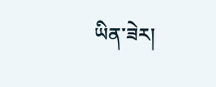ཡིན་ཟེར།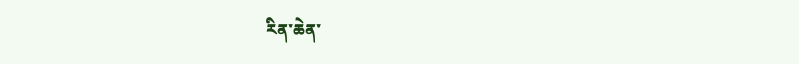རིན་ཆེན་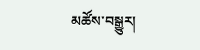མཚོས་བསྒྱུར།